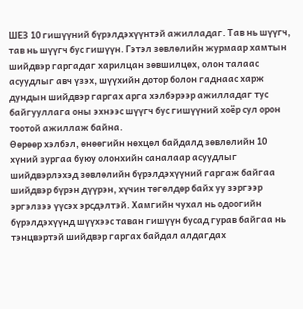ШЕЗ 10 гишүүний бүрэлдэхүүнтэй ажилладаг. Тав нь шүүгч, тав нь шүүгч бус гишүүн. Гэтэл зөвлөлийн журмаар хамтын шийдвэр гаргадаг харилцан зөвшилцөх, олон талаас асуудлыг авч үзэх, шүүхийн дотор болон гаднаас харж дундын шийдвэр гаргах арга хэлбэрээр ажилладаг тус байгууллага оны эхнээс шүүгч бус гишүүний хоёр сул орон тоотой ажиллаж байна.
Өөрөөр хэлбэл, өнөөгийн нөхцөл байдалд зөвлөлийн 10 хүний зургаа буюу олонхийн саналаар асуудлыг шийдвэрлэхэд зөвлөлийн бүрэлдэхүүний гаргаж байгаа шийдвэр бүрэн дүүрэн, хүчин төгөлдөр байх уу зэргээр эргэлзээ үүсэх эрсдэлтэй. Хамгийн чухал нь одоогийн бүрэлдэхүүнд шүүхээс таван гишүүн бусад гурав байгаа нь тэнцвэртэй шийдвэр гаргах байдал алдагдах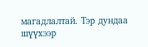магадлалтай. Тэр дундаа шүүхээр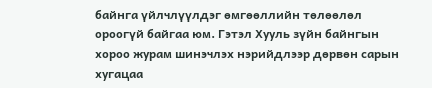байнга үйлчлүүлдэг өмгөөллийн төлөөлөл ороогүй байгаа юм. Гэтэл Хууль зүйн байнгын хороо журам шинэчлэх нэрийдлээр дөрвөн сарын хугацаа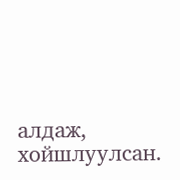алдаж, хойшлуулсан.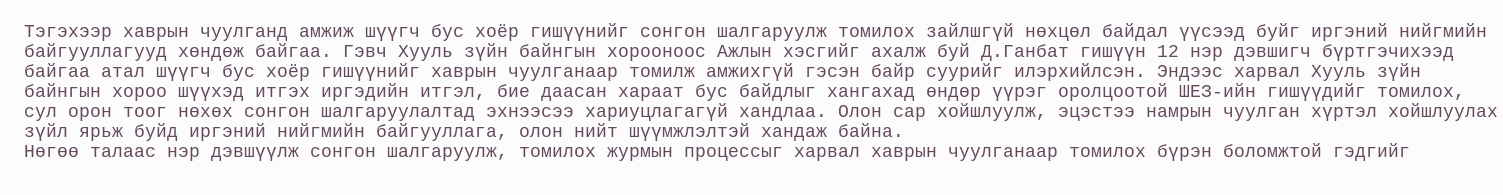Тэгэхээр хаврын чуулганд амжиж шүүгч бус хоёр гишүүнийг сонгон шалгаруулж томилох зайлшгүй нөхцөл байдал үүсээд буйг иргэний нийгмийн байгууллагууд хөндөж байгаа. Гэвч Хууль зүйн байнгын хорооноос Ажлын хэсгийг ахалж буй Д.Ганбат гишүүн 12 нэр дэвшигч бүртгэчихээд байгаа атал шүүгч бус хоёр гишүүнийг хаврын чуулганаар томилж амжихгүй гэсэн байр суурийг илэрхийлсэн. Эндээс харвал Хууль зүйн байнгын хороо шүүхэд итгэх иргэдийн итгэл, бие даасан хараат бус байдлыг хангахад өндөр үүрэг оролцоотой ШЕЗ-ийн гишүүдийг томилох, сул орон тоог нөхөх сонгон шалгаруулалтад эхнээсээ хариуцлагагүй хандлаа. Олон сар хойшлуулж, эцэстээ намрын чуулган хүртэл хойшлуулах зүйл ярьж буйд иргэний нийгмийн байгууллага, олон нийт шүүмжлэлтэй хандаж байна.
Нөгөө талаас нэр дэвшүүлж сонгон шалгаруулж, томилох журмын процессыг харвал хаврын чуулганаар томилох бүрэн боломжтой гэдгийг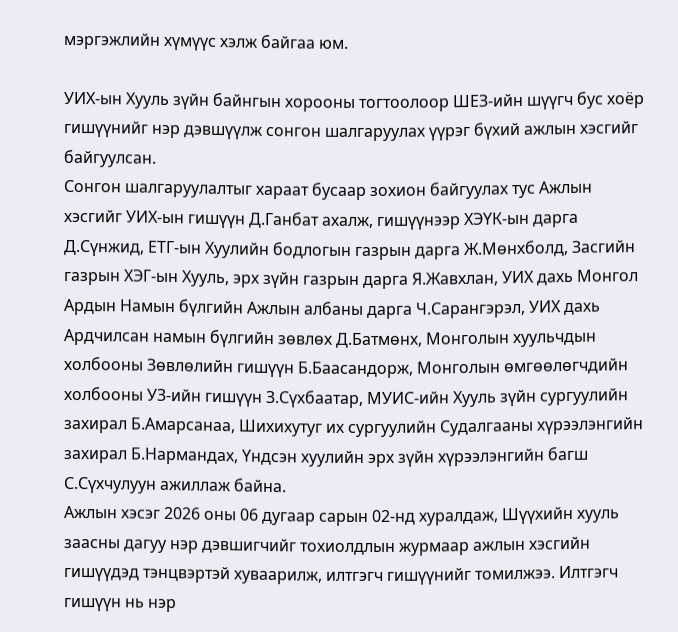мэргэжлийн хүмүүс хэлж байгаа юм.

УИХ-ын Хууль зүйн байнгын хорооны тогтоолоор ШЕЗ-ийн шүүгч бус хоёр гишүүнийг нэр дэвшүүлж сонгон шалгаруулах үүрэг бүхий ажлын хэсгийг байгуулсан.
Сонгон шалгаруулалтыг хараат бусаар зохион байгуулах тус Ажлын хэсгийг УИХ-ын гишүүн Д.Ганбат ахалж, гишүүнээр ХЭҮК-ын дарга Д.Сүнжид, ЕТГ-ын Хуулийн бодлогын газрын дарга Ж.Мөнхболд, Засгийн газрын ХЭГ-ын Хууль, эрх зүйн газрын дарга Я.Жавхлан, УИХ дахь Монгол Ардын Намын бүлгийн Ажлын албаны дарга Ч.Сарангэрэл, УИХ дахь Ардчилсан намын бүлгийн зөвлөх Д.Батмөнх, Монголын хуульчдын холбооны Зөвлөлийн гишүүн Б.Баасандорж, Монголын өмгөөлөгчдийн холбооны УЗ-ийн гишүүн З.Сүхбаатар, МУИС-ийн Хууль зүйн сургуулийн захирал Б.Амарсанаа, Шихихутуг их сургуулийн Судалгааны хүрээлэнгийн захирал Б.Нармандах, Үндсэн хуулийн эрх зүйн хүрээлэнгийн багш С.Сүхчулуун ажиллаж байна.
Ажлын хэсэг 2026 оны 06 дугаар сарын 02-нд хуралдаж, Шүүхийн хууль заасны дагуу нэр дэвшигчийг тохиолдлын журмаар ажлын хэсгийн гишүүдэд тэнцвэртэй хуваарилж, илтгэгч гишүүнийг томилжээ. Илтгэгч гишүүн нь нэр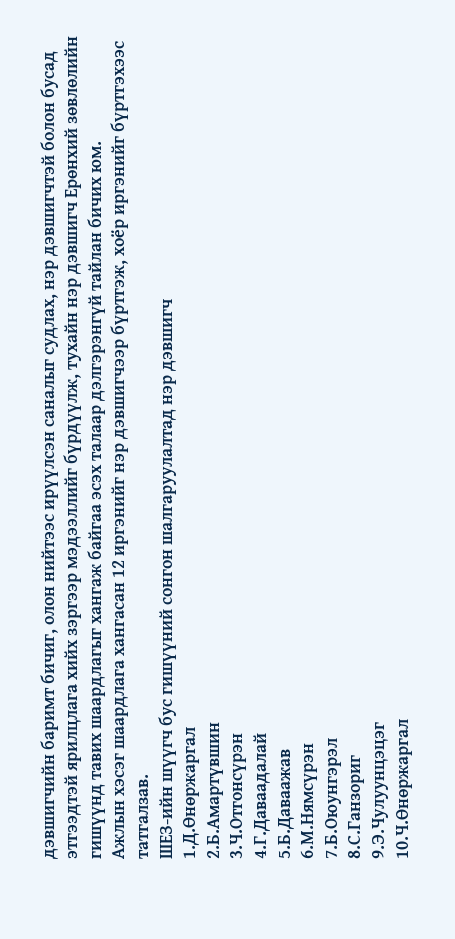дэвшигчийн баримт бичиг, олон нийтээс ирүүлсэн саналыг судлах, нэр дэвшигчтэй болон бусад этгээдтэй ярилцлага хийх зэргээр мэдээллийг бүрдүүлж, тухайн нэр дэвшигч Ерөнхий зөвлөлийн гишүүнд тавих шаардлагыг хангаж байгаа эсэх талаар дэлгэрэнгүй тайлан бичих юм.
Ажлын хэсэг шаардлага хангасан 12 иргэнийг нэр дэвшигчээр бүртгэж, хоёр иргэнийг бүртгэхээс татгалзав.
ШЕЗ-ийн шүүгч бус гишүүний сонгон шалгаруулалтад нэр дэвшигч
1.Д.Өнөржаргал
2.Б.Амартүвшин
3.Ч.Отгонсүрэн
4.Г.Даваадалай
5.Б.Даваажав
6.М.Нямсүрэн
7.Б.Оюунгэрэл
8.С.Ганзориг
9.Э.Чулуунцэцэг
10.Ч.Өнөржаргал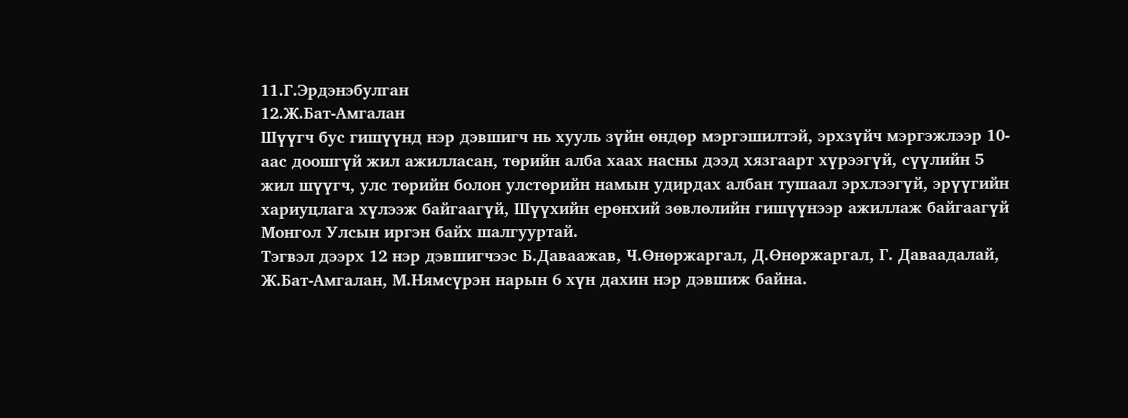11.Г.Эрдэнэбулган
12.Ж.Бат-Амгалан
Шүүгч бус гишүүнд нэр дэвшигч нь хууль зүйн өндөр мэргэшилтэй, эрхзүйч мэргэжлээр 10-аас доошгүй жил ажилласан, төрийн алба хаах насны дээд хязгаарт хүрээгүй, сүүлийн 5 жил шүүгч, улс төрийн болон улстөрийн намын удирдах албан тушаал эрхлээгүй, эрүүгийн хариуцлага хүлээж байгаагүй, Шүүхийн ерөнхий зөвлөлийн гишүүнээр ажиллаж байгаагүй Монгол Улсын иргэн байх шалгууртай.
Тэгвэл дээрх 12 нэр дэвшигчээс Б.Даваажав, Ч.Өнөржаргал, Д.Өнөржаргал, Г. Даваадалай, Ж.Бат-Амгалан, М.Нямсүрэн нарын 6 хүн дахин нэр дэвшиж байна.